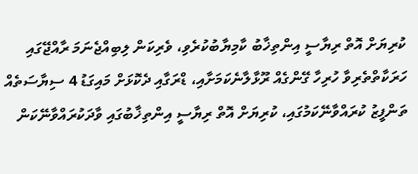ކުރިޔަށް އޮތް ރިޔާސީ އިންތިޚާބު ކާމިޔާބުކުރެވި، ވެރިކަން ލިބިއްޖެނަމަ ރާއްޖޭގައި ހަރަކާތްތެރިވާ ހުރިހާ ގޭންގެއް ރޫޅާލާނެކަމަށާއި، ޑްރަގާއި ދެކޮޅަށް މައިގަޑު 4 ސިޔާސަތެއް ތަންފީޒު ކުރައްވާނޭކަމުގައި، ކުރިޔަށް އޮތް ރިޔާސީ އިންތިޚާބުގައި ވާދަކުރައްވާނޭކަން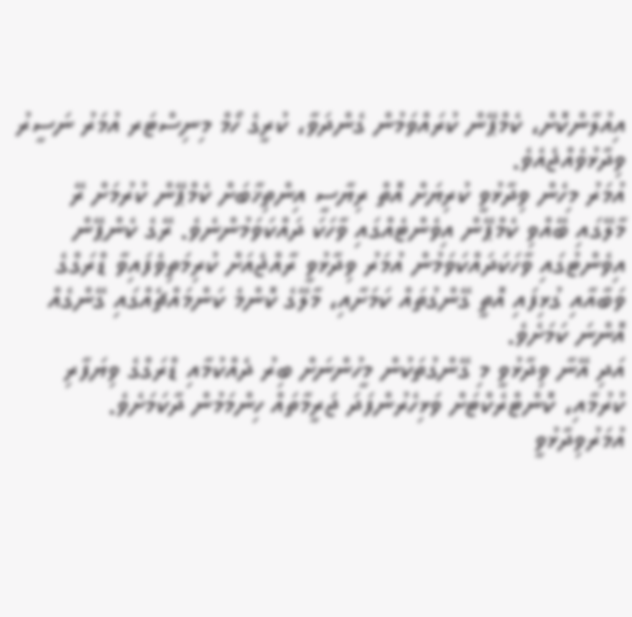އިއުލާންކޮށް، ކެމްޕޭން ކުރައްވަމުން ގެންދަވާ، ކުރީގެ ހޯމް މިނިސްޓަރ އުމަރު ނަސީރު ވިދާޅުވެއްޖެއެވެ.
އުމަރު މިހެން ވިދާޅުވީ ކުރިޔަށް އޮތް ރިޔާސީ އިންތިޚާބަށް ކެމްޕޭން ކުރުމަށް ރޭ މާލޭގައި ބޭއްވި ކެމްޕޭން އިވެންޓެއްގައި ވާހަކަ ދައްކަވަމުންނެވެ. ރޭގެ ކެންޕޭން އިވެންޓުގައި ވާހަކަދައްކަވަމުން އުމަރު ވިދާޅުވީ ރާއްޖެއަށް ކުރިމަތިވެފައިވާ ޑްރަގްގެ ވަބާއާއި ގުޅިފައި އޮތީ ގޭންގުތައް ކަމަށާއި، މާލޭގެ ކޮންމެ ކަންމައްޗެއްގައި ގޭންގެއް އޮންނަ ކަމަށެވެ.
އަދި އޭނާ ވިދާޅުވީ މި ގޭންގުތަކުން މީހުންނަށް ބިރު ދެއްކުމާއި ޑްރަގްގެ ވިޔަފާރި ކުރުމާއި، ކޮންޓްރެކްޓަށް ވަޅިހެރުންފަދަ ޖަރީމާތައް ހިންމަމުން ދާކަމަށެވެ. އުމަރުވިދާޅުވީ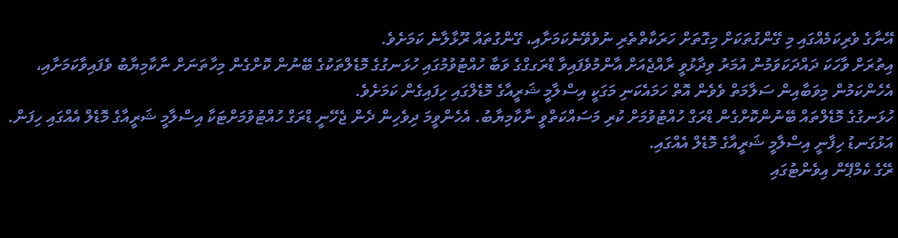އޭނާގެ ވެރިކަމެއްގައި މި ގޭންގުތަކަށް މިގޮތަށް ހަރަކާތްތެރި ނުވެވޭނެކަމަށާއި، ގޭންގުތައް ރޫޅާލާނެ ކަމަށެވެ.
އިތުރަށް ވާހަކަ ދައްދަކަވަމުން އުމަރު ވިދާޅުވީ ރާއްޖެއަށް އާންމުވެފައިވާ ޑްރަގގްގެ ވަބާ ހުއްޓުވުމުގައި ހުޅަނގުގެ މޮޑެލްތަކުގެ ބޭނުން ކޮށްގެން މިހާތަނަށް ނާކާމިޔާބު ވެފައިވާކަމަށާއި، އެހެންކަމުން މިވަބާއިން ސަލާމަތް ވެވެން އޮތް ހަމައެކަނި މަގަކީ އިސްލާމީ ޝަރީއާގެ މޮޑެލްގައި ހިފައިގެން ކަމަށެވެ.
ހުޅަނގުގެ މޮޑެލްތައް ބޭނުންކޮށްގެން ޑްރަގް ހުއްޓުވުމަށް ކުރި މަސައްކަތްވީ ނާކާމިޔާބު. އެހެންވީމަ ދިވެހިން ދެން ޖެހޭނީ ޑްރަގް ހުއްޓުވުމަށްޓަކާ އިސްލާމީ ޝަރީއާގެ މޮޑެލް އެއްގައި ހިފަން. އަޅުގަނޑު ހިފާނީ އިސްލާމީ ޝަރީއާގެ މޮޑެލް އެއްގައި.
ރޭގެ ކެމްޕޭން އިވެންޓުގައި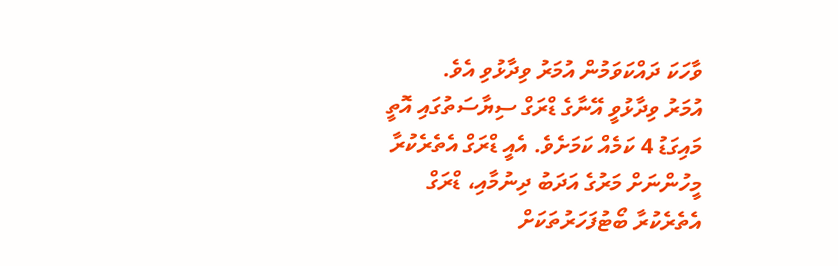ވާހަކަ ދައްކަވަމުން އުމަރު ވިދާޅުވި އެވެ.
އުމަރު ވިދާޅުވީ އޭނާގެ ޑްރަގް ސިޔާސަތުގައި އޮތީ މައިގަޑު 4 ކަމެއް ކަމަށެވެ. އެއީ ޑްރަގް އެތެރެކުރާ މީހުންނަށް މަރުގެ އަދަބު ދިނުމާއި، ޑްރަގް އެތެރެކުރާ ބޯޓުފަހަރުތަކަށް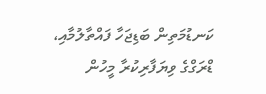ކަނޑުމަތިން ބަޑިޖަހާ ފައްތާލުމާއި، ޑްރަގްގެ ވިޔަފާރިކުރާ މީހުން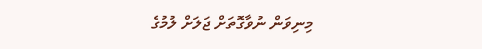މިނިވަން ނުވާގޮތަށް ޖަލަށް ލުމުގެ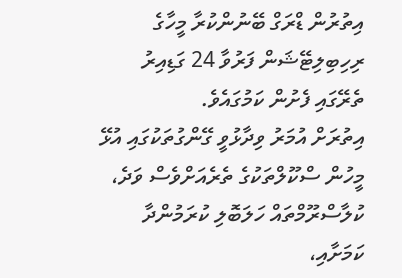އިތުރުން ޑްރަގް ބޭނުންކުރާ މީހާގެ ރިހިބިލިޓޭޝަން ފަރުވާ 24 ގަޑިއިރު ތެރޭގައި ފެށުން ކަމުގައެވެ.
އިތުރަށް އުމަރު ވިދާޅުވީ ގޭންގުތަކުގައި އުޅޭ މީހުން ސްކޫލްތަކުގެ ތެރެއަށްވެސް ވަދެ، ކުލާސްރޫމްތައް ހަލަބޮލި ކުރަމުންދާ ކަމަށާއި،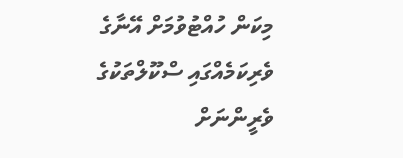މިކަން ހުއްޓުވުމަށް އޭނާގެ ވެރިކަމެއްގައި ސްކޫލްތަކުގެ ވެރީންނަށް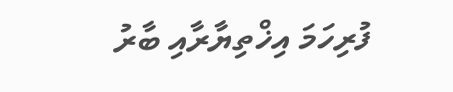ފުރިހަމަ އިޚްތިޔާރާއި ބާރު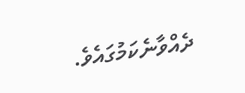ދެއްވާނެކަމުގައެވެ.